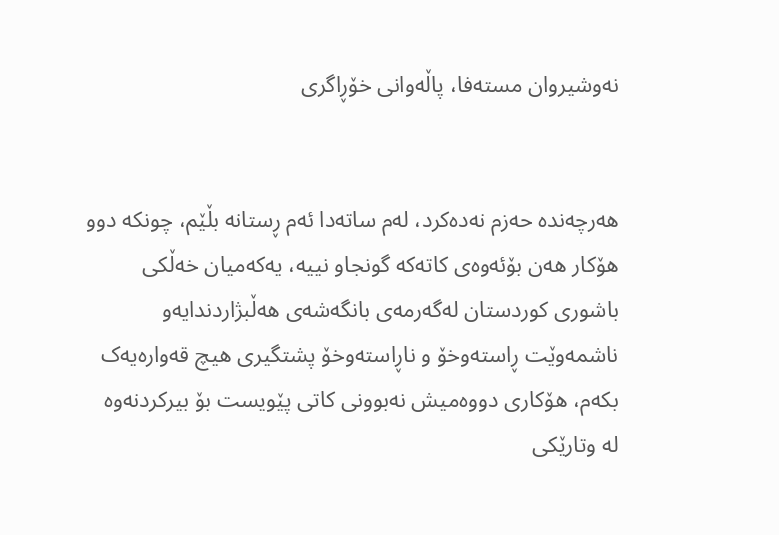نەوشیروان مستەفا، پاڵەوانی خۆڕاگری


ھەرچەندە حەزم نەدەکرد، لەم ساتەدا ئەم ڕستانە بڵێم، چونکە دوو ھۆکار ھەن بۆئەوەی کاتەکە گونجاو نییە، یەکەمیان خەڵکی باشوری کوردستان لەگەرمەی بانگەشەی ھەڵبژاردندایەو ناشمەوێت ڕاستەوخۆ و ناڕاستەوخۆ پشتگیری ھیچ قەوارەیەک بکەم، ھۆکاری دووەمیش نەبوونی کاتی پێویست بۆ بیرکردنەوە لە وتارێکی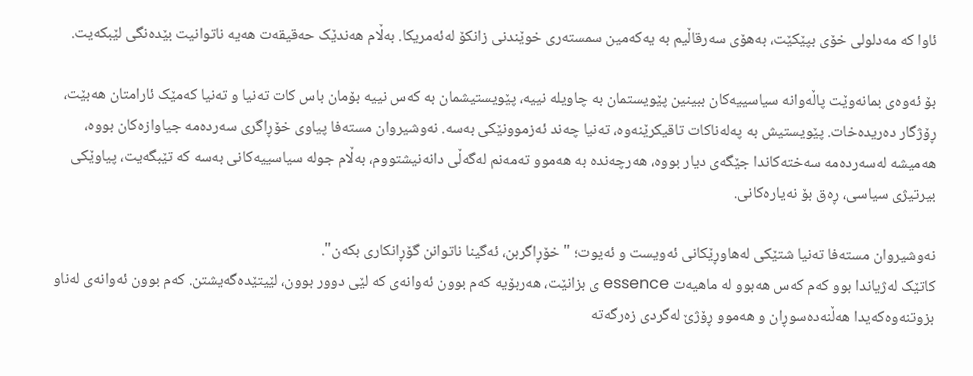ئاوا کە مەدلولی خۆی بپێکێت، بەھۆی سەرقاڵیم بە یەکەمین سمستەری خوێندنی زانکۆ لەئەمریکا. بەڵام ھەندێک حەقیقەت ھەیە ناتوانیت بێدەنگی لێبکەیت.

بۆ ئەوەی بمانەوێت پاڵەوانە سیاسییەکان ببینین پێویستمان بە چاویلە نییە، پێویستیشمان بە کەس نییە بۆمان باس کات تەنیا و تەنیا کەمێک ئارامتان ھەبێت، ڕۆژگار دەریدەخات. پێویستیش بە پەلەناکات تاقیکرێنەوە، تەنیا چەند ئەزموونێکی بەسە. نەوشیروان مستەفا پیاوی خۆڕاگری سەردەمە جیاوازەکان بووە، ھەمیشە لەسەردەمە سەختەکاندا جێگەی دیار بووە، ھەرچەندە بە ھەموو تەمەنم لەگەڵی دانەنیشتووم، بەڵام جولە سیاسییەکانی بەسە کە تێبگەیت، پیاوێکی بیرتیژی سیاسی، ڕەق بۆ نەیارەکانی.

نه‌وشیروان مسته‌فا تەنیا شتێکی لەھاوڕێکانی ئەویست و ئەیوت؛ "خۆڕاگربن، ئەگینا ناتوانن گۆڕانکاری بکەن".
کاتێک لەژیاندا بوو کەم کەس ھەبوو لە ماھیەت essence ی بزانێت، ھەربۆیە کەم بوون ئەوانەی کە لێی دوور بوون، لێیتێدەگەیشتن. کەم بوون ئەوانەی لەناو بزوتنەوەکەیدا ھەڵنەدەسوڕان و ھەموو ڕۆژێ لەگردی زەرگەتە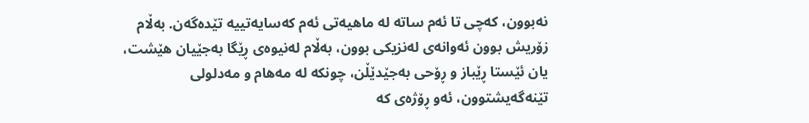نەبوون، کەچی تا ئەم ساتە لە ماھیەتی ئەم کەسایەتییە تێدەگەن. بەڵام زۆریش بوون ئەوانەی لەنزیکی بوون، بەڵام لەنیوەی ڕێگا بەجێیان ھێشت، یان ئێستا ڕێباز و ڕۆحی بەجێدێڵن، چونکە لە مەھام و مەدلولی تێنەگەیشتوون، ئەو ڕۆژەی کە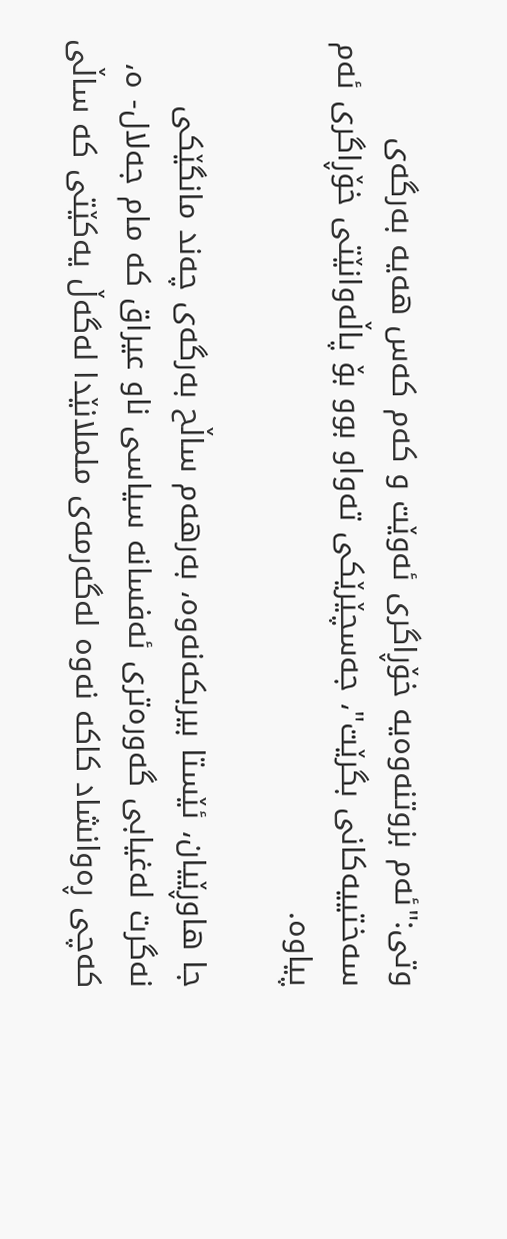وتی:"ئەم بزوتنەوەیە خۆڕاگری ئەوێت و کەم کەس ھەیە بەرگەی سەختییەکانی بگرێت"، جەسچێرێکی تەواو بوو بۆ پاڵەوانێتی خۆڕاگری ئەم پیاوە.

جا ھاوڕێیان، ئێستا بیربکەنەوە، بەرھەم ساڵح بەرگەی چەند مانگێکی نەگرت لەغیابی گەورەتری ئەفسانە سیاسی ناو عیراق کە مام جەلال- ە، کەچی ڕەوانشاد کاکە نەوە لەگەرمەی ململانێدا لەگەڵ یەکێتی کە ساڵی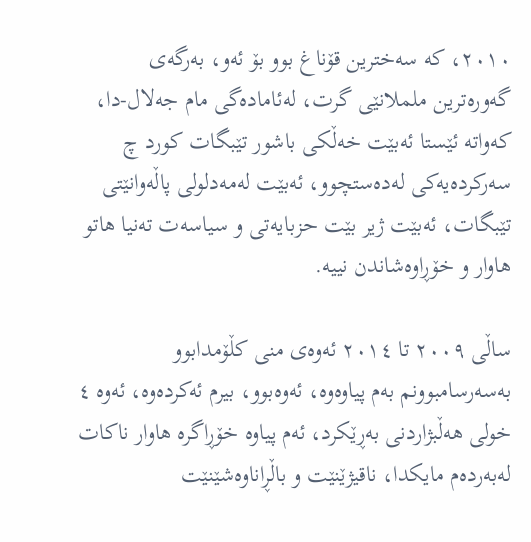٢٠١٠، کە سەخترین قۆناغ بوو بۆ ئەو، بەرگەی گەورەترین ململانێی گرت، لەئامادەگی مام جەلال-دا، کەواتە ئێستا ئەبێت خەڵکی باشور تێبگات کورد چ سەرکردەیەکی لەدەستچوو، ئەبێت لەمەدلولی پاڵەوانێتی تێبگات، ئەبێت ژیر بێت حزبایەتی و سیاسەت تەنیا ھاتو ھاوار و خۆڕاوەشاندن نییە.

ساڵی ٢٠٠٩ تا ٢٠١٤ ئەوەی منی کڵۆمدابوو بەسەرسامبوونم بەم پیاوەوە، ئەوەبوو، بیرم ئەکردەوە، ئەوە ٤ خولی ھەڵبژاردنی بەڕێکرد، ئەم پیاوە خۆڕاگرە ھاوار ناکات لەبەردەم مایکدا، ناقیژێنێت و باڵڕاناوەشێنێت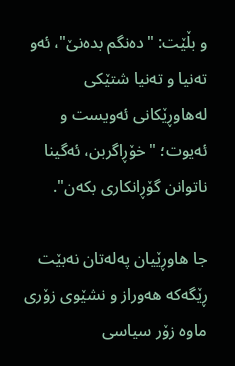و بڵێت: "دەنگم بدەنێ"، ئەو تەنیا و تەنیا شتێکی لەھاوڕێکانی ئەویست و ئەیوت؛ "خۆڕاگربن، ئەگینا ناتوانن گۆڕانکاری بکەن".

جا ھاوڕێیان پەلەتان نەبێت ڕێگەکە ھەوراز و نشێوی زۆری ماوە زۆر سیاسی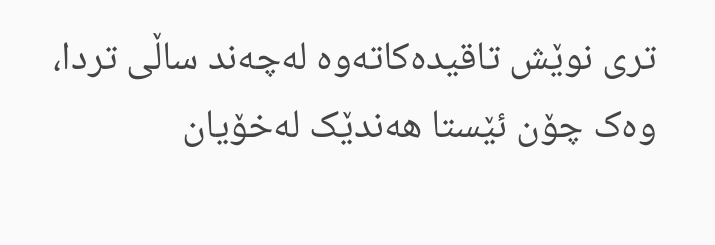تری نوێش تاقیدەکاتەوە لەچەند ساڵی تردا، وەک چۆن ئێستا ھەندێک لەخۆیان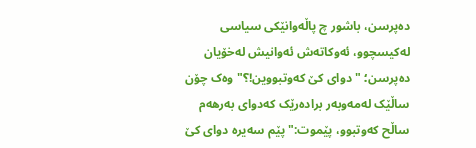دەپرسن، باشور چ پاڵەوانێکی سیاسی لەکیسچوو، ئەوکاتەش ئەوانیش لەخۆیان دەپرسن؛ "دوای کێ کەوتبووین!؟" وەک چۆن ساڵێک لەمەوبەر برادەرێک کەدوای بەرھەم ساڵح کەوتبوو، پێموت:"پێم سەیرە دوای کێ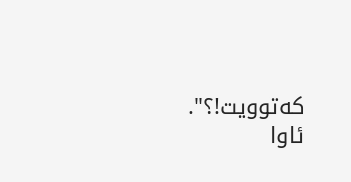کەتوویت!؟". ئاوا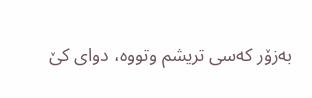بەزۆر کەسی تریشم وتووە، دوای کێ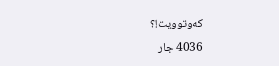کەوتوویت!؟
4036 جار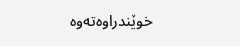خوێندراوەتەوە